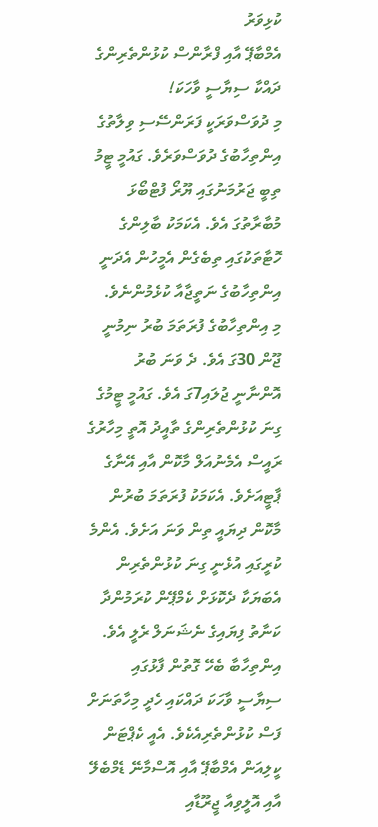ކުޅިވަރު
އެމްބާޕޭ އާއި ފްރާންސް ކުޅުންތެރިންގެ ދައްކާ ސިޔާސީ ވާހަކަ!
މި ދުވަސްވަރަކީ ފަރަންސޭސި ވިލާތުގެ އިންތިހާބުގެ ދުވަސްވަރެވެ. ގައުމީ ޓީމު ތިބީ ޖަރުމަނުގައި ޔޫރޯ ފުޓްބޯޅަ މުބާރާތުގަ އެވެ. އެކަމަކު ބާލިންގެ ހޮޓާތަކުގައި ތިބެގެން އެމީހުން އެދަނީ އިންތިހާބުގެ ނަތީޖާއާ ކުޅެމުންނެވެ.
މި އިންތިހާބުގެ ފުރަތަމަ ބުރު ނިމުނީ ޖޫން 30ގަ އެވެ. ދެ ވަނަ ބުރު އޮންނާނީ ޖުލައި7ގަ އެވެ. ގައުމީ ޓީމުގެ ގިނަ ކުޅުންތެރިންގެ ތާއީދު އޮތީ މިހާރުގެ ރައީސް އެމެނުއަލް މާކޮން އާއި އޭނާގެ ޕާޓީއަށެވެ. އެކަމަކު ފުރަތަމަ ބުރުން މާކޮން ދިޔައީ ތިން ވަނަ އަށެވެ. އެންމެ ކުރީގައި އުޅެނީ ގިނަ ކުޅުންތެރިން އެބަޔަކާ ދެކޮޅަށް ކެމްޕޭން ކުރަމުންދާ ކަނާތު ފިޔައިގެ ނެޝަނަލް ރެލީ އެވެ.
އިންތިހާބާ ބެހޭ ގޮތުން ފާޅުގައި ސިޔާސީ ވާހަކަ ދައްކައި ހެދީ މިހާތަނަށް ފަސް ކުޅުންތެރިއެކެވެ. އެއީ ކެޕްޓަން ކީލިއަން އެމްބާޕޭ އާއި އޮސްމާނޭ ޑެމްބެލޭ އާއި އޮލީވިއާ ޖީރޫޑާއި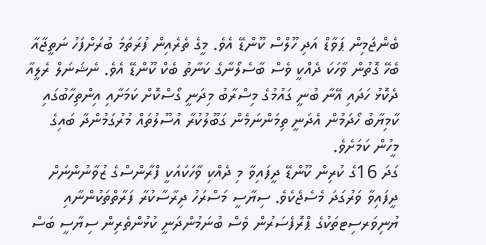ބެންޖަމިން ޕަވާޑް އަދި ހޫލްސް ކޫންޑޭ އެވެ. މީގެ ތެރެއިން ފުރަތަމަ ބުރަށްފަހު ނަތީޖާއާ ބެހޭ ގޮތުން ވާހަކަ ދެއްކީ ވެސް ބާސެލޯނާގެ ކަނާތު ބެކް ކޫންޑޭ އެވެ. ނެޝަނަލް ރެލީއާ ދެކޮޅު ހަދައި އޭނާ ބުނީ ގައުމުގެ މިސްރާބު މިދަނީ ގޯސްކޮށް ކަމަށާއި އިންތިހާބުގައި ކާމިޔާބު ހޯދަމުން އެދަނީ ތިމަންނަމެން ގަބޫލުކުރާ އުސޫލުތައް މުރުގަމުންދާ ބައިގެ މީހުން ކަމަށެވެ.
ގަދަ 16ގެ ކުރިން ކޫންޑޭ ދީފައިވާ މި ދެއްކި ވާހަކައަކީ ފްރާންސްގެ ޒުވާނުންނަށް ދީފައިވާ ވަރުގަދަ މެސެޖެކެވެ. ސިޔާސީ މަސްރަހު ދިރާސާކުރާ ފަރާތްތަކުންނާއި ޔުނިވަރސިޓތަކުގެ ޕްރޮފެސަރުން ވެސް ބުނަމުންދަނީ ކުޅުންތެރިން ސިޔާސީ ބަސް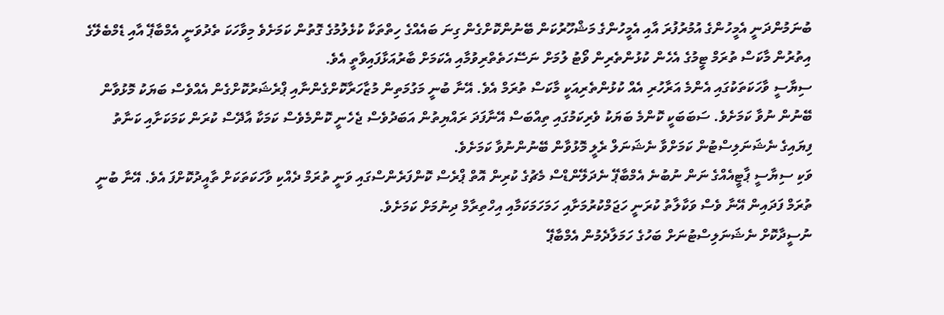ބުނަމުންދަނީ އެމީހުންގެ އުމުރުފުރަ އާއި އެމީހުންގެ މަޝްހޫރުކަން ބޭނުންކޮށްގެން ގިނަ ބައެއްގެ ހިތްތަކާ ކުޅެލުމުގެ ގޮތުން ކަމަށެވެ މިވާހަކަ ތެދުވަނީ އެމްބާޕޭ އާއި ޑެމްބެލޭގެ އިތުރުން މާކަސް ތުރަމް ޓީމުގެ އެހެން ކުޅުންތެރިން ވޯޓު ލުމަށް ނަސޭހަތެތްރިވުމާއި އެކަމަށް ބާރުއަޅާފައިވާތީ އެވެ.
ސިޔާސީ ވާހަކަތަކުގައި އެންމެ އަރާހުރި އެއް ކުޅުންތެރިއަކީ މާކަސް ތުރަމް އެވެ. އޭނާ ބުނީ މަގުމަތިން މުޒާހަރާކޮށްގެންނާއި ޕްރެޝަރުކޮށްގެން އެއްވެސް ބަޔަކު މޮޅުވާން ބޭނުން ނުވާ ކަމަށެވެ. ސަބަބަކީ ކޮންމެ ބަޔަކު ވެރިކަމުގައި ތިއްބަސް އޭނާފަދަ ރައްޔިތުން އަބަދުވެސް ޖެހެނީ ކޮންމެވެސް ކަމަކާ އާދޭސް ކުރަން ކަމަކަށާއި ކަނާތު ފިޔައިގެ ނެޝަނަލިސްޓުން ކަމަށްވާ ނެޝަނަލް ރެލީ މޮޅުވާން ބޭނުންނުވާ ކަމަށެވެ.
ވަކި ސިޔާސީ ޕާޓީއެއްގެ ނަން ނުބުނެ އެމްބާޕޭ ނެދަލޭންޑްސް މެޗުގެ ކުރިން އޮތް ޕްރެސް ކޮންފަރެންސްގައި ވަނީ ތުރަމް ދެއްކި ވާހަކަތަކަށް ތާއީދުކޮށްފަ އެވެ. އޭނާ ބުނީ ތުރަމް ފަދައިން އޭނާ ވެސް ވަކާލާތު ކުރަނީ ހަޖަމްކުރުމަށާއި ހަމަހަމަކަމާއި އިހްތިރާމް ދިނުމަށް ކަމަށެވެ.
ނުސީދާކޮށް ނެޝަނަލިސްޓުނަށް ބަހުގެ ހަމަލާދެމުން އެމްބާޕޭ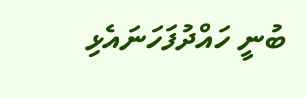ބުނީ ހައްދުފަހަނައެޅި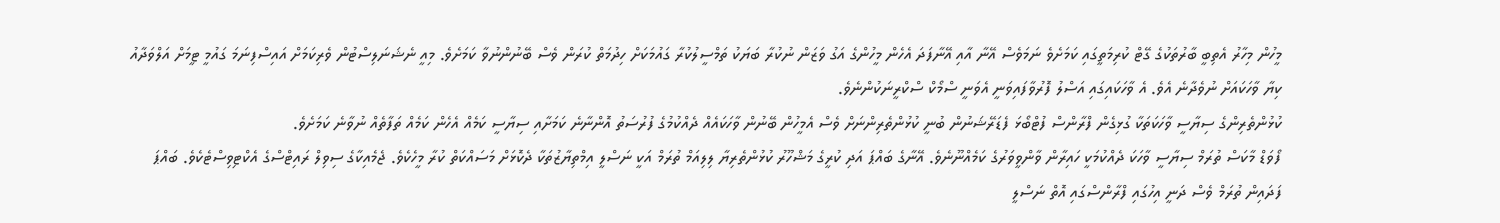މީހުން މިހާރު އެތިބީ ބާރުތަކުގެ ގޭޓް ކުރިމަތީގައި ކަމަށެވެ ނަމަވެސް އޭނާ އާއި އޭނާފަދަ އެހެން މީހުންގެ އަގު ވަޒަން ނުކުރާ ބަޔަކު ތަމްސީލުކުރާ ގައުމަކަށް ހިދުމަތް ކުރަން ވެސް ބޭނުންނުވާ ކަމަށެވެ. މިއީ ނެޝަނަލިސްޓުން ވެރިކަމަށް އައިސްފިނަމަ ގައުމީ ޓީމަށް އަލްވަދާއު ކިޔާ ވާހަކައަށް ނުވެދާނެ އެވެ. އެ ވާހަކައިގައި އަސްލު ފޮރުވާފައިވަނީ އެވަނީ ސްމޯކް ސްކްރީނަކުންނެވެ.
ކުޅުންތެރިންގެ ސިޔާސީ ވާހަކަތަކާ ގުޅިގެން ފްރާންސް ފުޓްބޯޅަ ފެޑަރޭޝަނުން ބުނީ ކުޅުންތެރިންނަށް ވެސް އެމީހުން ބޭނުން ވާހަކައެއް ދެއްކުމުގެ ފުރުސަތު އޮންނާނެ ކަމަށާއި ސިޔާސީ ކަމެއް އެހެން ކަމެއް ތަފާތެއް ނުވާނެ ކަމަށެވެ.
ފޯވަޑް މާކަސް ތުރަމް ސިޔާސީ ވާހަކަ ދެއްކުމަކީ ހައިރާން ވާންވީވަރުގެ ކަމެއްނޫނެވެ. އޭނާގެ ބައްޕަ އަދި ކުރީގެ މަޝްހޫރު ކުޅުންތެރިޔާ ލިލިއަމް ތުރަމް އަކީ ނަސްލީ އިމްތިޔާޒުތަކާ ދެކޮޅަށް މަސައްކަތް ކުރާ މީހެކެވެ. ޖެމެއިކާގެ ސިވިލް ރައިޓްސްގެ އެކްޓިވިސްޓެކެވެ. ބައްޕަ ފަދައިން ތުރަމް ވެސް ދަނީ އިހުގައި ފްރާންސްގައި އޮތް ނަސްލީ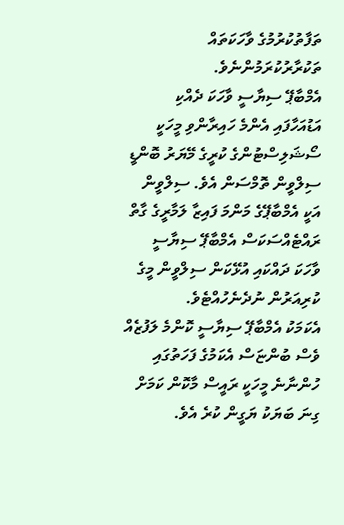ތަފާތުކުރުމުގެ ވާހަކަތައް ތަކުރާރުކުރަމުންނެވެ.
އެމްބާޕޭ ސިޔާސީ ވާހަކަ ދެއްކި އަޑުއަހާފައި އެންމެ ހައިރާންވި މީހަކީ ސޯޝަލިސްޓުންގެ ކުރީގެ މޭޔަރު ބޮންޑީ ސިލްވީން ތޮމްސަން އެވެ. ސިލްވީން އަކީ އެމްބާޕޭގެ މަންމަ ފައިޒާ ލަމާރީގެ ގާތް ރައްޓެއްސަކަސް އެމްބާޕޭ ސިޔާސީ ވާހަކަ ދައްކައި އުޅޭކަން ސިލްވީން މީގެ ކުރިއަރުން ނުދެނެހުއްޓެވެ.
އެކަމަކު އެމްބާޕޭ ސިޔާސީ ކޮންމެ ލަފުޒެއް ވެސް ބުންޏަސް އެކަމުގެ ފަހަތުގައި ހުންނާނެ މީހަކީ ރައީސް މާކޮން ކަމަށް ގިނަ ބަޔަކު ޔަގީން ކުރެ އެވެ.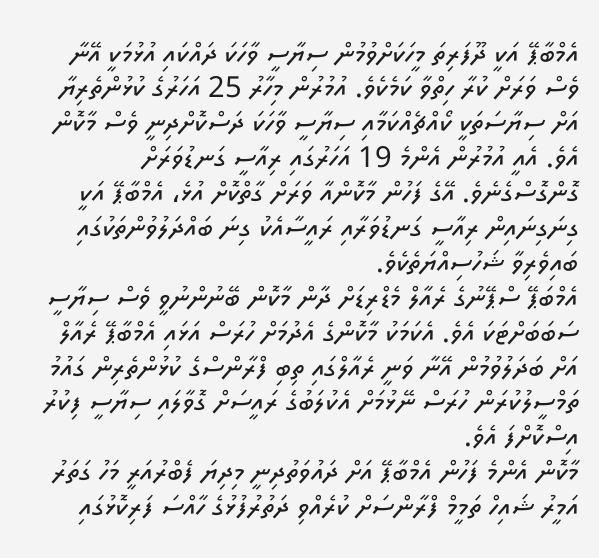އެމްބާޕޭ އަކީ ދޫފަރިތަ މީހަކަށްވުމުން ސިޔާސީ ވާހަކަ ދައްކައި އުޅުމަކީ އޭނާ ވެސް ވަރަށް ކުރާ ހިތްވާ ކަމެކެވެ. އުމުރުން މިހާރު 25 އަހަރުގެ ކުޅުންތެރިޔާ އަށް ސިޔާސަތަކީ ކޯއްޗެއްކަމާއި ސިޔާސީ ވާހަކަ ދަސްކޮށްދިނީ ވެސް މާކޮން އެވެ. އެއީ އުމުރުން އެންމެ 19 އަހަރުގައި ރިއާސީ ގަނޑުވަރަށް ގޮންގޮސްގެނެވެ. އޭގެ ފަހުން މާކޮންއާ ވަރަށް ގާތްކޮށް އުޅެ، އެމްބާޕޭ އަކީ ގިނަގިނައިން ރިއާސީ ގަނޑުވަރާއި ރައީސާއެކު ގިނަ ބައްދަލުވުންތަކުގައި ބައިވެރިވާ ޝަހުސިއްޔަތެކެވެ.
އެމްބަޕޭ ސްޕޭނުގެ ރެއާލް މެޑްރިޑަށް ދާން މާކޮން ބޭނުންނުވީ ވެސް ސިޔާސީ ސަބަބަށްޓަކަ އެވެ. އެކަމަކު މާކޮންގެ އެދުމަށް ހުރަސް އަޅައި އެމްބާޕޭ ރެއާލް އަށް ބަދަލުވުމުން އޭނާ ވަނީ ރެއާލްގައި ތިބި ފްރާންސްގެ ކުޅުންތެރިން ގައުމު ތަމްސީލުކުރަން ހުރަސް ނޭޅުމަށް އެކުލަބުގެ ރައީސަށް ގޮވާލައި ސިޔާސީ ފިކުރު އިސްކޮށްފަ އެވެ.
މާކޮން އެންމެ ފަހުން އެމްބާޕޭ އަށް ދައުވަތުދިނީ މިދިޔަ ފެބްރުއަރީ މަހު ގަތަރު އަމީރު ޝައިހް ތަމީމް ފްރާންސަށް ކުރެއްވި ދަތުރުފުޅުގެ ހާއްސަ ފަރިކޮޅުގައި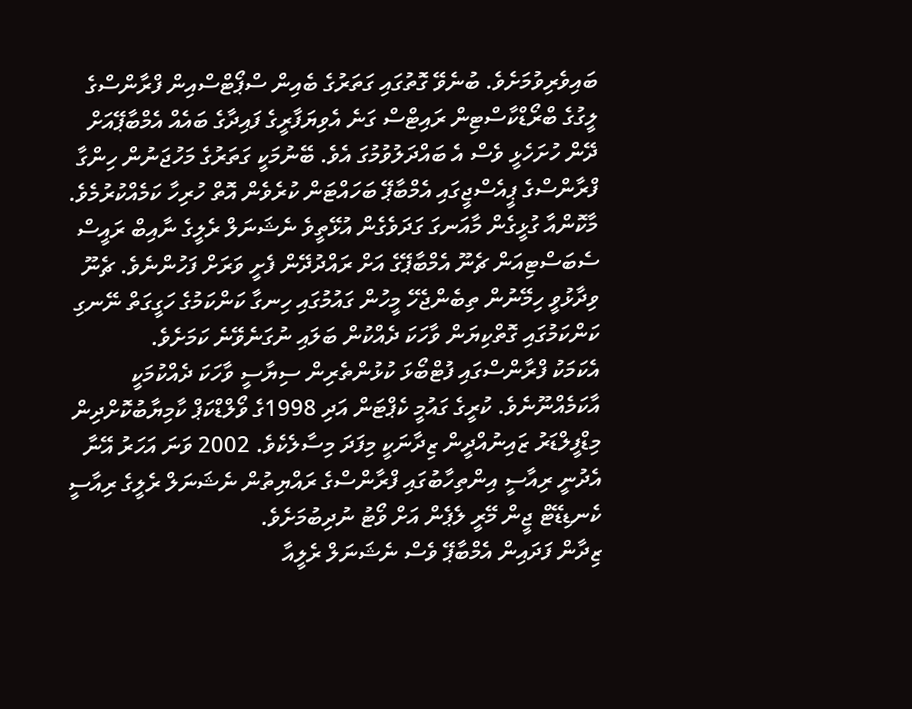ބައިވެރިވުމަށެވެ. ބުނެވޭ ގޮތުގައި ގަތަރުގެ ބެއިން ސްޕޯޓްސްއިން ފްރާންސްގެ ލީގުގެ ބްރޯޑްކާސްޓިން ރައިޓްސް ގަނެ އެވިޔަފާރީގެ ފައިދާގެ ބައެއް އެމްބާޕޭއަށް ދޭން ހުށަހެޅީ ވެސް އެ ބައްދަލުވުމުގަ އެވެ. ބޭނުމަކީ ގަތަރުގެ މަހުޖަނުން ހިންގާ ފްރާންސްގެ ޕީއެސްޖީގައި އެމްބާޕޭ ބަހައްޓަން ކުރެވެން އޮތް ހުރިހާ ކަމެއްކުރުމެވެ.
މާކޮންއާ ގުޅީގެން މާއަނގަ ގަދަވެގެން އުޅޭތީވެ ނެޝަނަލް ރެލީގެ ނާއިބް ރައީސް ސެބަސްޓިއަން ޗެނޫ އެމްބާޕޭގެ އަށް ރައްދުދޭން ފެށީ ވަރަށް ފަހުންނެވެ. ޗެނޫ ވިދާޅުވީ ހިމޭނުން ތިބެންޖެހޭ މީހުން ގައުމުގައި ހިނގާ ކަންކަމުގެ ހަގީގަތް ނޭނގި ކަންކަމުގައި ގޮތްކިޔަން ވާހަކަ ދެއްކުން ބަލައި ނުގަނެވޭނެ ކަމަށެވެ.
އެކަމަކު ފްރާންސްގައި ފުޓްބޯޅަ ކުޅުންތެރިން ސިޔާސީ ވާހަކަ ދެއްކުމަކީ އާކަމެއްނޫނެވެ. ކުރީގެ ގައުމީ ކެޕްޓަން އަދި 1998ގެ ވޯލްޑްކަޕް ކާމިޔާބުކޮށްދިން މިޑްފީލްޑަރު ޒައިނުއްދީން ޒިދާނަކީ މިފަދަ މިސާލެކެވެ. 2002 ވަނަ އަހަރު އޭނާ އެދުނީ ރިއާސީ އިންތިހާބުގައި ފްރާންސްގެ ރައްޔިތުން ނެޝަނަލް ރެލީގެ ރިއާސީ ކެނޑިޑޭޓް ޖީން މޭރީ ލެޕެން އަށް ވޯޓު ނުދިބުމަށެވެ.
ޒިދާން ފަދައިން އެމްބާޕޭ ވެސް ނެޝަނަލް ރެލީއާ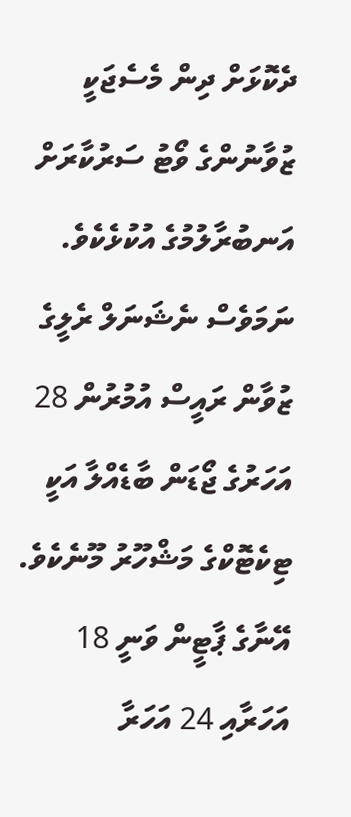ދެކޮޅަށް ދިން މެސެޖަކީ ޒުވާނުންގެ ވޯޓު ސަރުކާރަށް އަނބުރާލުމުގެ އުކުޅެކެވެ. ނަމަވެސް ނެޝަނަލް ރެލީގެ ޒުވާން ރައީސް އުމުރުން 28 އަހަރުގެ ޖޯޑަން ބާޑެއްލާ އަކީ ޓިކެޓޮކްގެ މަޝްހޫރު މޫނެކެވެ. އޭނާގެ ޕާޓީން ވަނީ 18 އަހަރާއި 24 އަހަރާ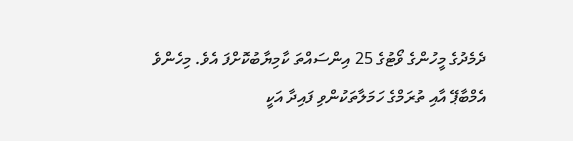ދެމެދުގެ މީހުންގެ ވޯޓުގެ 25 އިންސައްތަ ކާމިޔާބުކޮށްފަ އެވެ. މިހެންވެ އެމްބާޕޭ އާއި ތުރަމްގެ ހަމަލާތަކުންވި ފައިދާ އަކީ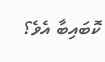ކޮބައިބާ އެވެ؟